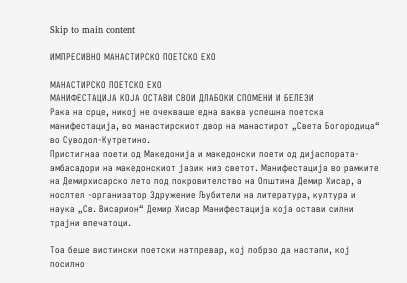Skip to main content

ИМПРЕСИВНО МАНАСТИРСКО ПОЕТСКО ЕХО

МАНАСТИРСКО ПОЕТСКО ЕХО
МАНИФЕСТАЦИЈА КОЈА ОСТАВИ СВОИ ДЛАБОКИ СПОМЕНИ И БЕЛЕЗИ
Рака на срце, никој не очекваше една ваква успешна поетска манифестација, во манастирскиот двор на манастирот „Света Богородица“ во Суводол-Кутретино.
Пристигнаа поети од Македонија и македонски поети од дијаспората-амбасадори на македонскиот јазик низ светот. Манифестација во рамките на Демирхисарско лето под покровителство на Општина Демир Хисар, а нослтел -организатор Здружение Љубители на литература, култура и наука „Св. Висарион“ Демир Хисар Манифестација која остави силни трајни впечатоци.

Тоа беше вистински поетски натпревар, кој побрзо да настапи, кој посилно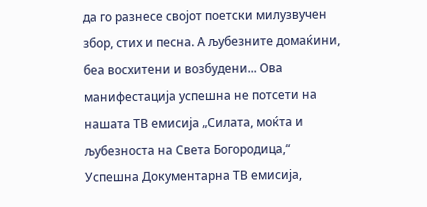да го разнесе својот поетски милузвучен збор, стих и песна. А љубезните домаќини, беа восхитени и возбудени... Ова манифестација успешна не потсети на нашата ТВ емисија „Силата, моќта и љубезноста на Света Богородица,“ Успешна Документарна ТВ емисија,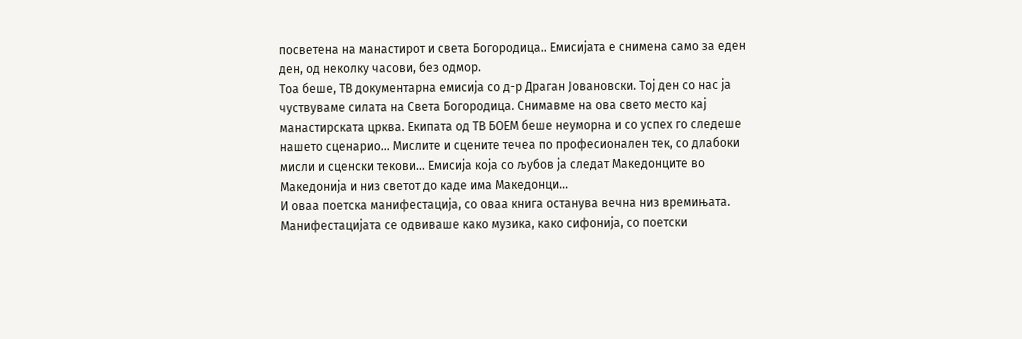посветена на манастирот и света Богородица.. Емисијата е снимена само за еден ден, од неколку часови, без одмор.
Тоа беше, ТВ документарна емисија со д-р Драган Јовановски. Тој ден со нас ја чуствуваме силата на Света Богородица. Снимавме на ова свето место кај манастирската црква. Екипата од ТВ БОЕМ беше неуморна и со успех го следеше нашето сценарио... Мислите и сцените течеа по професионален тек, со длабоки мисли и сценски текови... Емисија која со љубов ја следат Македонците во Македонија и низ светот до каде има Македонци...
И оваа поетска манифестација, со оваа книга останува вечна низ времињата.
Манифестацијата се одвиваше како музика, како сифонија, со поетски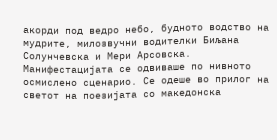акорди под ведро небо, будното водство на мудрите, милозвучни водителки Биљана Солунчевска и Мери Арсовска.
Манифестацијата се одвиваше по нивното осмислено сценарио. Се одеше во прилог на светот на поезијата со македонска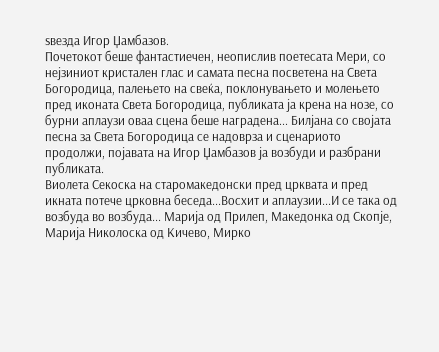ѕвезда Игор Џамбазов.
Почетокот беше фантастиечен, неопислив поетесата Мери, со нејзиниот кристален глас и самата песна посветена на Света Богородица, палењето на свеќа, поклонувањето и молењето пред иконата Света Богородица, публиката ја крена на нозе, со бурни аплаузи оваа сцена беше наградена... Билјана со својата песна за Света Богородица се надоврза и сценариото продолжи, појавата на Игор Џамбазов ја возбуди и разбрани публиката.
Виолета Секоска на старомакедонски пред црквата и пред икната потече црковна беседа...Восхит и аплаузии...И се така од возбуда во возбуда... Марија од Прилеп, Македонка од Скопје, Марија Николоска од Кичево, Мирко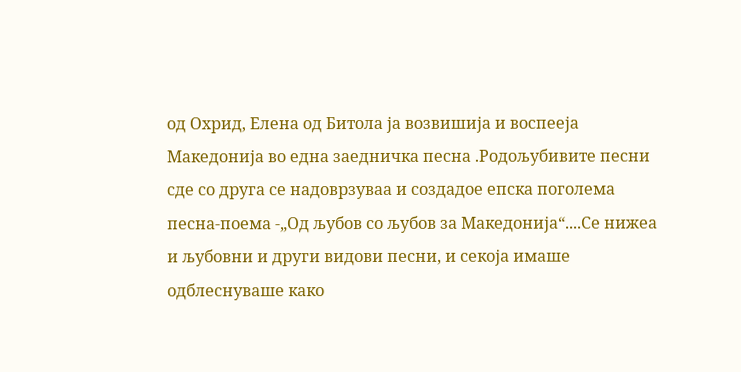од Охрид, Елена од Битола ја возвишија и воспееја Македонија во една заедничка песна .Родољубивите песни сде со друга се надоврзуваа и создадое епска поголема песна-поема -„Од љубов со љубов за Македонија“....Се нижеа и љубовни и други видови песни, и секоја имаше одблеснуваше како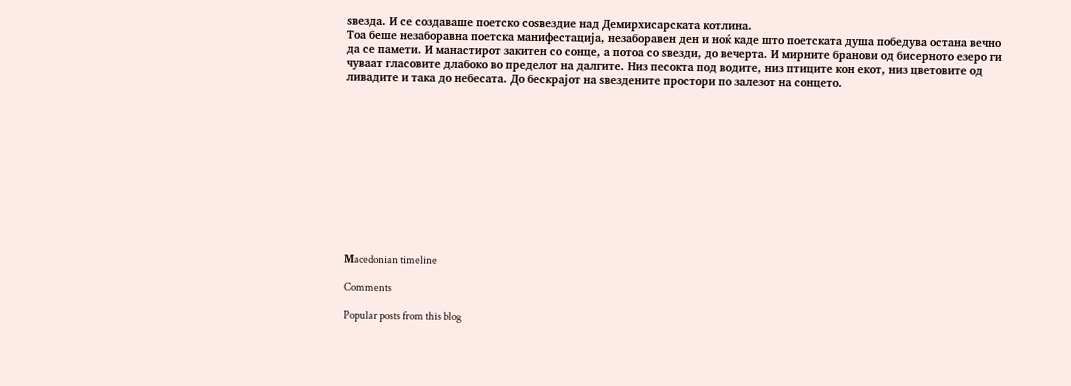ѕвезда. И се создаваше поетско соѕвездие над Демирхисарската котлина.
Тоа беше незаборавна поетска манифестација, незаборавен ден и ноќ каде што поетската душа победува остана вечно да се памети. И манастирот закитен со сонце, а потоа со ѕвезди, до вечерта. И мирните бранови од бисерното езеро ги чуваат гласовите длабоко во пределот на далгите. Низ песокта под водите, низ птиците кон екот, низ цветовите од ливадите и така до небесата. До бескрајот на ѕвездените простори по залезот на сонцето.












Мacedonian timeline

Comments

Popular posts from this blog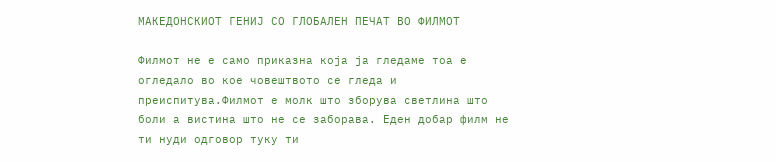МАКЕДОНСКИОТ ГЕНИЈ СО ГЛОБАЛЕН ПЕЧАТ ВО ФИЛМОТ

Филмот не е само приказна која ја гледаме тоа е огледало во кое човештвото се гледа и преиспитува.Филмот е молк што зборува светлина што боли а вистина што не се заборава. Еден добар филм не ти нуди одговор туку ти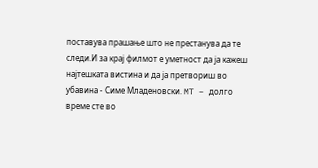поставува прашање што не престанува да те следи.И за крај филмот е уметност да ја кажеш најтешката вистина и да ја претвориш во убавина - Симе Младеновски. MT – долго време сте во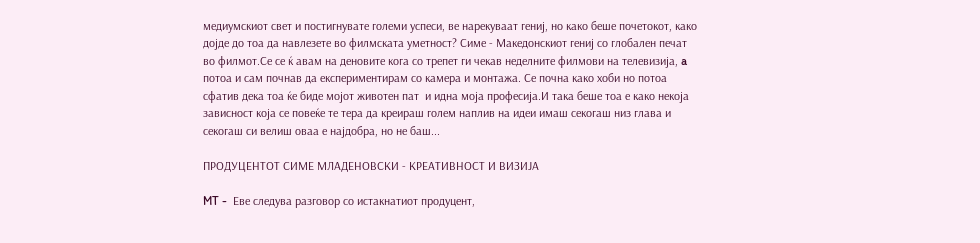медиумскиот свет и постигнувате големи успеси, ве нарекуваат гениј, но како беше почетокот, како дојде до тоа да навлезете во филмската уметност? Симе - Македонскиот гениј со глобален печат во филмот.Се се ќ авам на деновите кога со трепет ги чекав неделните филмови на телевизија, a потоа и сам почнав да експериментирам со камера и монтажа. Се почна како хоби но потоа сфатив дека тоа ќе биде мојот животен пат  и идна моја професија.И така беше тоа е како некоја зависност која се повеќе те тера да креираш голем наплив на идеи имаш секогаш низ глава и секогаш си велиш оваа е најдобра, но не баш...

ПРОДУЦЕНТОТ СИМЕ МЛАДЕНОВСКИ - КРЕАТИВНОСТ И ВИЗИЈА

MT -  Еве следува разговор со истакнатиот продуцент,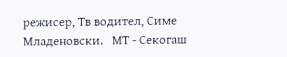режисер, Тв водител, Симе Младеновски.   МТ - Секогаш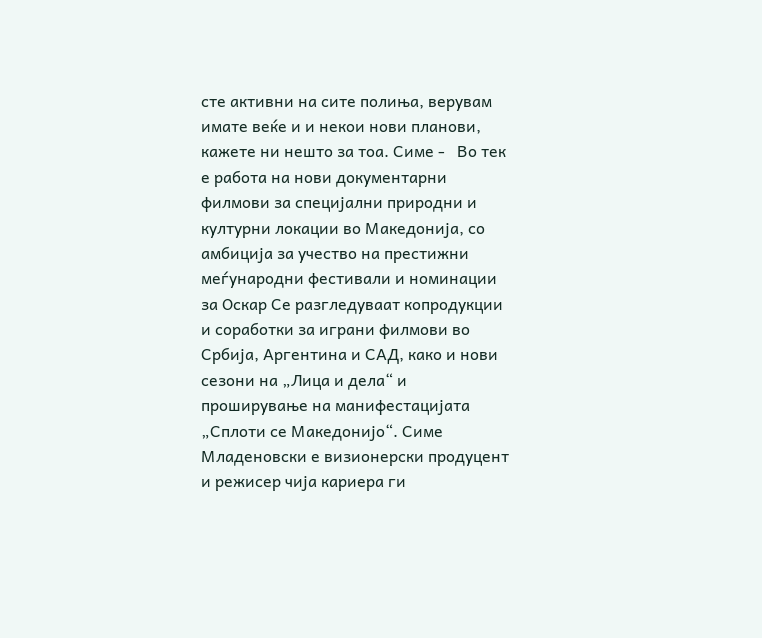сте активни на сите полиња, верувам имате веќе и и некои нови планови, кажете ни нешто за тоа. Симе -   Во тек е работа на нови документарни филмови за специјални природни и културни локации во Македонија, со амбиција за учество на престижни меѓународни фестивали и номинации за Оскар Се разгледуваат копродукции и соработки за играни филмови во Србија, Аргентина и САД, како и нови сезони на „Лица и дела“ и проширување на манифестацијата „Сплоти се Македонијо“. Симе Младеновски е визионерски продуцент и режисер чија кариера ги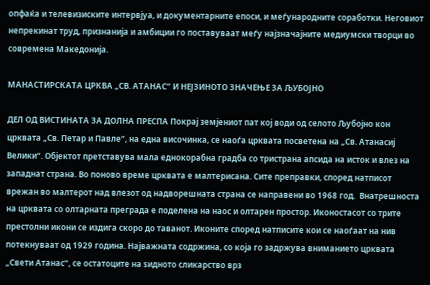опфаќа и телевизиските интервјуа, и документарните епоси, и меѓународните соработки. Неговиот непрекинат труд, признанија и амбиции го поставуваат меѓу најзначајните медиумски творци во современа Македонија.

МАНАСТИРСКАТА ЦРКВА „СВ. АТАНАС“ И НЕЈЗИНОТО ЗНАЧЕЊЕ ЗА ЉУБОЈНО

ДЕЛ ОД ВИСТИНАТА ЗА ДОЛНА ПРЕСПА Покрај земјениот пат кој води од селото Љубојно кон црквата „Св. Петар и Павле“, на една височинка, се наоѓа црквата посветена на „Св. Атанасиј Велики“. Објектот претставува мала еднокорабна градба со тристрана апсида на исток и влез на западнат страна. Во поново време црквата е малтерисана. Сите преправки, според натписот врежан во малтерот над влезот од надворешната страна се направени во 1968 год.  Внатрешноста на црквата со олтарната преграда е поделена на наос и олтарен простор. Иконостасот со трите престолни икони се издига скоро до таванот. Иконите според натписите кои се наоѓаат на нив потекнуваат од 1929 година. Најважната содржина, со која го задржува вниманието црквата „Свети Атанас“, се остатоците на ѕидното сликарство врз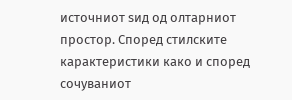источниот ѕид од олтарниот простор. Според стилските карактеристики како и според сочуваниот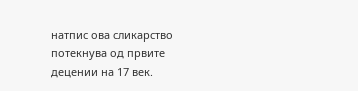натпис ова сликарство потекнува од првите децении на 17 век.